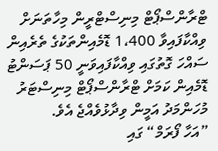ޓްރާންސްޕޯޓް މިނިސްޓްރީން މިހާތަނަށް ވިއްކާފައިވާ 1،400 ޑޮމެއިންތަކުގެ ތެރެއިން ސައްހަ ގޮތުގައި ވިއްކާފައިވަނީ 50 ޕަސަންޓު ޑޮމެއިން ކަމަށް ޓްރާންސްޕޯޓް މިނިސްޓަރު މުހަންމަދު އަމީން ވިދާޅުވެއްޖެ އެވެ.
”އަހާ ފޯރަމް“ ގައި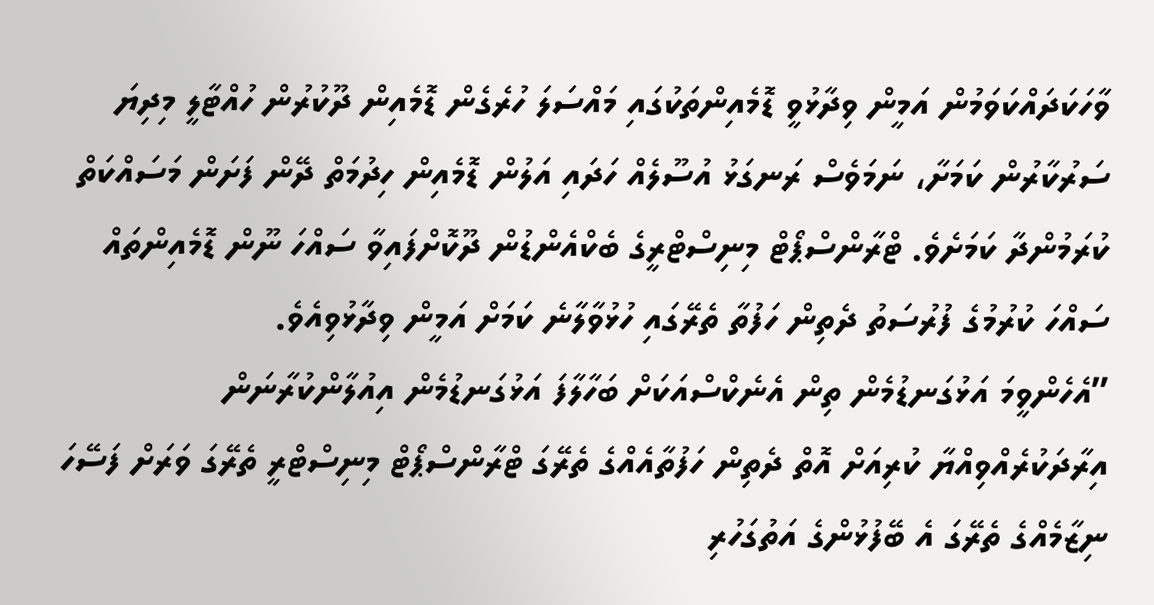ވާހަކަދައްކަވަމުން އަމީން ވިދާޅުވީ ޑޮމެއިންތަކުގައި މައްސަލަ ހުރެގެން ޑޮމެއިން ދޫކުރުން ހުއްޓާލީ މިދިޔަ ސަރުކާރުން ކަމަށާ، ނަމަވެސް ރަނގަޅު އުސޫލެއް ހަދައި އަލުން ޑޮމެއިން ހިދުމަތް ދޭން ފަށަން މަސައްކަތް ކުރަމުންދާ ކަމަށެވެ. ޓްރާންސްޕޯޓް މިނިސްޓްރީގެ ބެކްއެންޑުން ދޫކޮށްފައިވާ ސައްހަ ނޫން ޑޮމެއިންތައް ސައްހަ ކުރުމުގެ ފުރުސަތު ދެތިން ހަފުތާ ތެރޭގައި ހުޅުވާލާނެ ކަމަށް އަމީން ވިދާޅުވިއެވެ.
”އެހެންވީމަ އަޅުގަނޑުމެން ތިން އެނެކްސްއަކަށް ބަހާލާފަ އަޅުގަނޑުމެން އިއުލާންކުރާނަން އިރާދަކުރެއްވިއްޔާ ކުރިއަށް އޮތް ދެތިން ހަފުތާއެއްގެ ތެރޭގަ ޓްރާންސްޕޯޓް މިނިސްޓްރީ ތެރޭގަ ވަރަށް ފަސޭހަ ނިޒާމެއްގެ ތެރޭގަ އެ ބޭފުޅުންގެ އަތުގަހުރި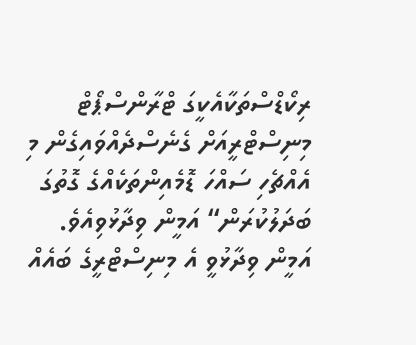ރިކޯޑްސްތަކާއެކީގަ ޓްރާންސްޕޯޓް މިނިސްޓްރީއަށް ގެނެސްދެއްވައިގެން މި އެއްޗެހި ސައްހަ ޑޮމެއިންތަކެއްގެ ގޮތުގަ ބަދަލުކުރަން“ އަމީން ވިދާޅުވިއެވެ.
އަމީން ވިދާޅުވީ އެ މިނިސްޓްރީގެ ބައެއް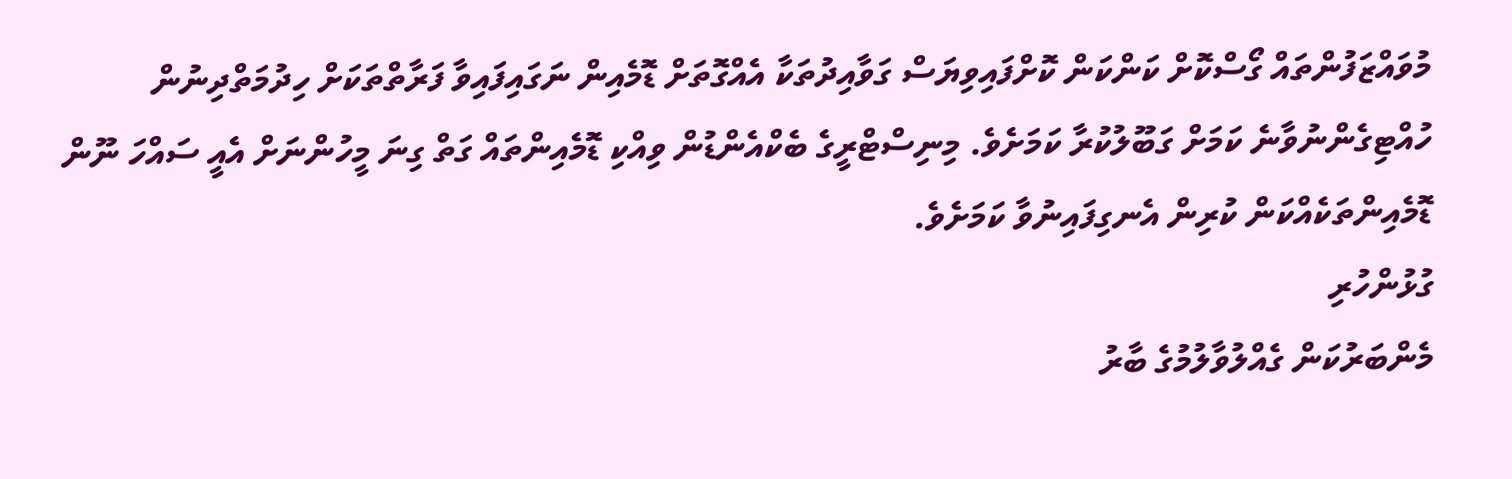މުވައްޒަފުންތައް ގޯސްކޮށް ކަންކަން ކޮށްފައިވިޔަސް ގަވާއިދުތަކާ އެއްގޮތަށް ޑޮމެއިން ނަގައިފައިވާ ފަރާތްތަކަށް ހިދުމަތްދިނުން ހުއްޓިގެންނުވާނެ ކަމަށް ގަބޫލުކުރާ ކަމަށެވެ. މިނިސްޓްރީގެ ބެކްއެންޑުން ވިއްކި ޑޮމެއިންތައް ގަތް ގިނަ މީހުންނަށް އެއީ ސައްހަ ނޫން ޑޮމެއިންތަކެއްކަން ކުރިން އެނގިފައިނުވާ ކަމަށެވެ.
ގުޅުންހުރި
މެންބަރުކަން ގެއްލުވާލުމުގެ ބާރު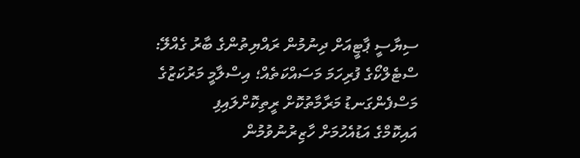ސިޔާސީ ޕާޓީއަށް ދިނުމުން ރައްޔިތުންގެ ބާރު ގެއްލޭ:
ސްޓެލްކޯގެ ފުރިހަމަ މަސައްކަތެއް؛ އިސްލާމީ މަރުކަޒުގެ މަސްފެންގަނޑު މަރާމާތުކޮށް ރީތިކޮށްލައިފި
އައިކޮމްގެ އަޑުއެހުމަށް ހާޒިރުނުވުމުން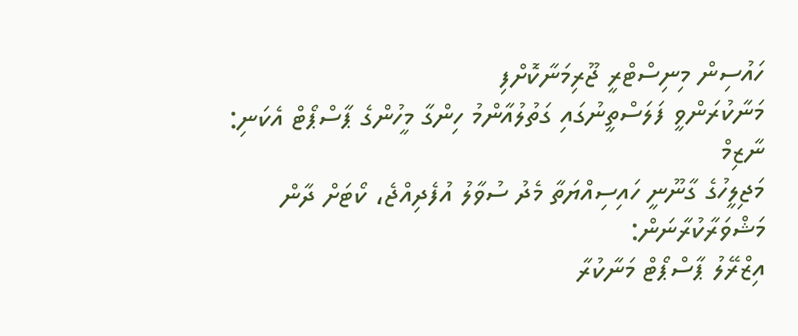ހައުސިން މިނިސްޓްރީ ޖޫރިމަނާކޮށްފި
މަނާކުރަންވީ ފަލަސްތީނުގައި ގަތުލުއާންމު ހިންގާ މީހުންގެ ޕާސްޕޯޓް އެކަނި: ނާޒިމް
މަޖިލީހުގެ ގާނޫނީ ހައިސިއްޔަތާ މެދު ސުވާލު އުފެދިއްޖެ، ކޯޓަށް ދާން މަޝްވަރާކުރާނަން:
އިޒްރޭލު ޕާސްޕޯޓް މަނާކުރާ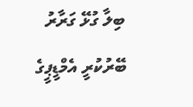ބިލާ ގުޅޭ ގަރާރު ބޭރުކުރީ އެމްޑީޕީގެ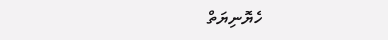ހެޔޮނިޔަތް